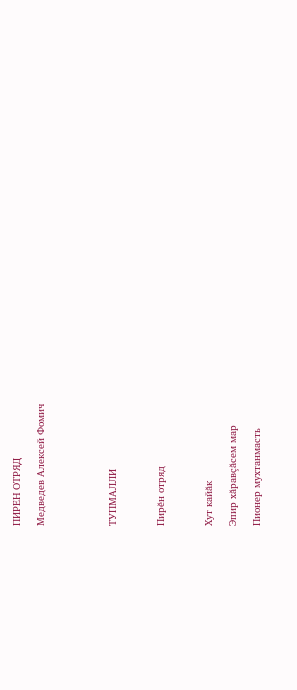ПИРЕН ОТРЯД

Медведев Алексей Фомич





ТУПМАЛЛИ



Пирĕн отряд



Хут кайăк

Эпир хăравçăсем мар

Пионер мухтанмасть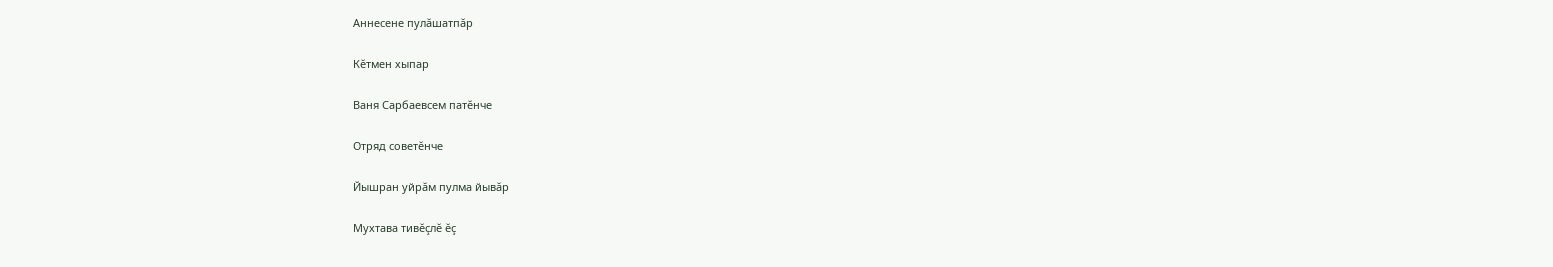Аннесене пулăшатпăр

Кĕтмен хыпар

Ваня Сарбаевсем патĕнче

Отряд советĕнче

Йышран уйрăм пулма йывăр

Мухтава тивĕçлĕ ĕç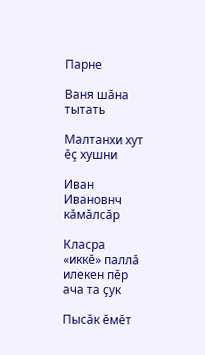Парне

Ваня шăна тытать

Малтанхи хут ĕç хушни

Иван Ивановнч кăмăлсăр

Класра «иккĕ» паллă илекен пĕр ача та çук

Пысăк ĕмĕт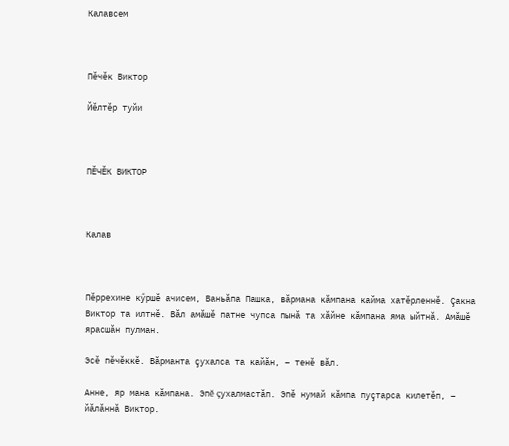Калавсем



Пĕчĕк Виктор

Йĕлтĕр туйи



ПĔЧĔК ВИКТОР



Калав



Пĕррехине кӳршĕ ачисем, Ваньăпа Пашка, вăрмана кăмпана кайма хатĕрленнĕ. Çакна Виктор та илтнĕ. Вăл амăшĕ патне чупса пынă та хăйне кăмпана яма ыйтнă. Амăшĕ ярасшăн пулман.

Эсĕ пĕчĕккĕ. Вăрманта çухалса та кайăн, – тенĕ вăл.

Анне, яр мана кăмпана. Эпĕ çухалмастăп. Эпĕ нумай кăмпа пуçтарса килетĕп, – йăлăннă Виктор.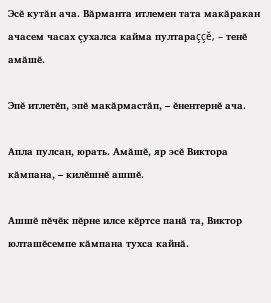Эсĕ кутăн ача. Вăрманта итлемен тата макăракан ачасем часах çухалса кайма пултараççĕ, – тенĕ амăшĕ.

Эпĕ итлетĕп, эпĕ макăрмастăп, – ĕнентернĕ ача.

Апла пулсан, юрать. Амăшĕ, яр эсĕ Виктора кăмпана, – килĕшнĕ ашшĕ.

Ашшĕ пĕчĕк пĕрне илсе кĕртсе панă та, Виктор юлташĕсемпе кăмпана тухса кайнă.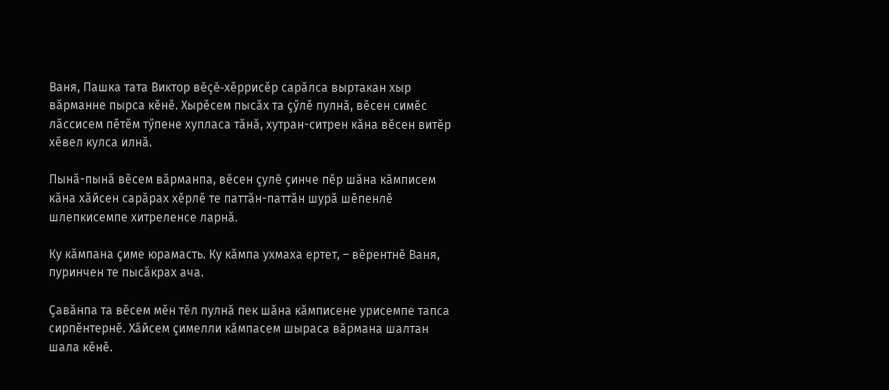Ваня, Пашка тата Виктор вĕçĕ-хĕррисĕр сарăлса выртакан хыр вăрманне пырса кĕнĕ. Хырĕсем пысăх та çӳлĕ пулнă, вĕсен симĕс лăссисем пĕтĕм тӳпене хупласа тăнă, хутран-ситрен кăна вĕсен витĕр хĕвел кулса илнă.

Пынă-пынă вĕсем вăрманпа, вĕсен çулĕ çинче пĕр шăна кăмписем кăна хăйсен сарăрах хĕрлĕ те паттăн-паттăн шурă шĕпенлĕ шлепкисемпе хитреленсе ларнă.

Ку кăмпана çиме юрамасть. Ку кăмпа ухмаха ертет, – вĕрентнĕ Ваня, пуринчен те пысăкрах ача.

Çавăнпа та вĕсем мĕн тĕл пулнă пек шăна кăмписене урисемпе тапса сирпĕнтернĕ. Хăйсем çимелли кăмпасем шыраса вăрмана шалтан шала кĕнĕ.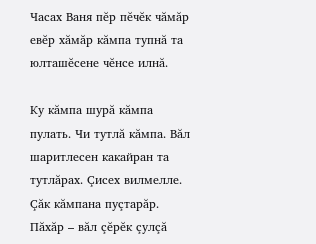Часах Ваня пĕр пĕчĕк чăмăр евĕр хăмăр кăмпа тупнă та юлташĕсене чĕнсе илнă.

Ку кăмпа шурă кăмпа пулать. Чи тутлă кăмпа. Вăл шаритлесен какайран та тутлăрах. Çисех вилмелле. Çăк кăмпана пуçтарăр. Пăхăр – вăл çĕрĕк çулçă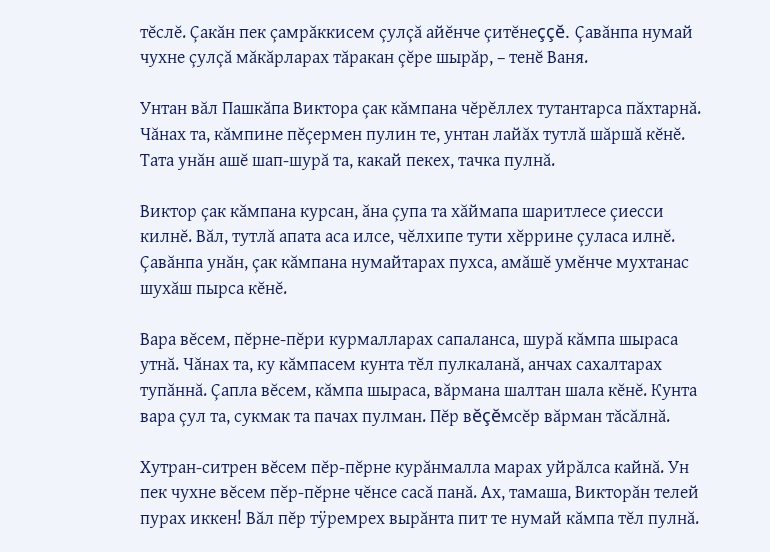тĕслĕ. Çакăн пек çамрăккисем çулçă айĕнче çитĕнеççĕ. Çавăнпа нумай чухне çулçă мăкăрларах тăракан çĕре шырăр, – тенĕ Ваня.

Унтан вăл Пашкăпа Виктора çак кăмпана чĕрĕллех тутантарса пăхтарнă. Чăнах та, кăмпине пĕçермен пулин те, унтан лайăх тутлă шăршă кĕнĕ. Тата унăн ашĕ шап-шурă та, какай пекех, тачка пулнă.

Виктор çак кăмпана курсан, ăна çупа та хăймапа шаритлесе çиесси килнĕ. Вăл, тутлă апата аса илсе, чĕлхипе тути хĕррине çуласа илнĕ. Çавăнпа унăн, çак кăмпана нумайтарах пухса, амăшĕ умĕнче мухтанас шухăш пырса кĕнĕ.

Вара вĕсем, пĕрне-пĕри курмалларах сапаланса, шурă кăмпа шыраса утнă. Чăнах та, ку кăмпасем кунта тĕл пулкаланă, анчах сахалтарах тупăннă. Çапла вĕсем, кăмпа шыраса, вăрмана шалтан шала кĕнĕ. Кунта вара çул та, сукмак та пачах пулман. Пĕр вĕçĕмсĕр вăрман тăсăлнă.

Хутран-ситрен вĕсем пĕр-пĕрне курăнмалла марах уйрăлса кайнă. Ун пек чухне вĕсем пĕр-пĕрне чĕнсе сасă панă. Ах, тамаша, Викторăн телей пурах иккен! Вăл пĕр тÿремрех вырăнта пит те нумай кăмпа тĕл пулнă.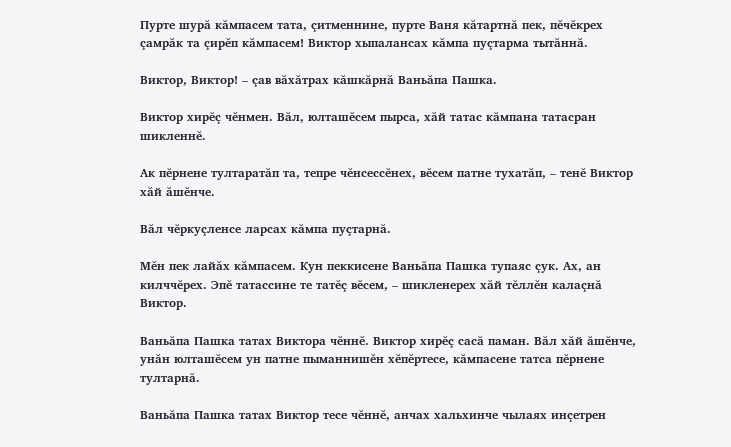Пурте шурă кăмпасем тата, çитменнине, пурте Ваня кăтартнă пек, пĕчĕкрех çамрăк та çирĕп кăмпасем! Виктор хыпалансах кăмпа пуçтарма тытăннă.

Виктор, Виктор! – çав вăхăтрах кăшкăрнă Ваньăпа Пашка.

Виктор хирĕç чĕнмен. Вăл, юлташĕсем пырса, хăй татас кăмпана татасран шикленнĕ.

Ак пĕрнене тултаратăп та, тепре чĕнсессĕнех, вĕсем патне тухатăп, – тенĕ Виктор хăй ăшĕнче.

Вăл чĕркуçленсе ларсах кăмпа пуçтарнă.

Мĕн пек лайăх кăмпасем. Кун пеккисене Ваньăпа Пашка тупаяс çук. Ах, ан килччĕрех. Эпĕ татассине те татĕç вĕсем, – шикленерех хăй тĕллĕн калаçнă Виктор.

Ваньăпа Пашка татах Виктора чĕннĕ. Виктор хирĕç сасă паман. Вăл хăй ăшĕнче, унăн юлташĕсем ун патне пыманнишĕн хĕпĕртесе, кăмпасене татса пĕрнене тултарнă.

Ваньăпа Пашка татах Виктор тесе чĕннĕ, анчах хальхинче чылаях инçетрен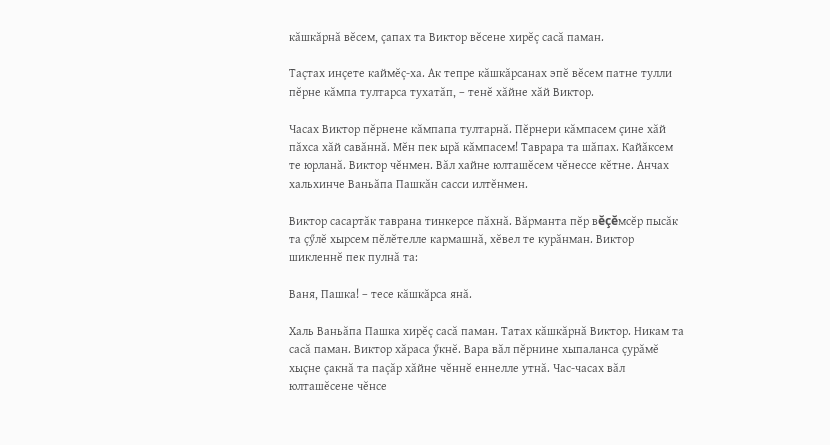кăшкăрнă вĕсем, çапах та Виктор вĕсене хирĕç сасă паман.

Таçтах инçете каймĕç-ха. Ак тепре кăшкăрсанах эпĕ вĕсем патне тулли пĕрне кăмпа тултарса тухатăп, – тенĕ хăйне хăй Виктор.

Часах Виктор пĕрнене кăмпапа тултарнă. Пĕрнери кăмпасем çине хăй пăхса хăй савăннă. Мĕн пек ырă кăмпасем! Таврара та шăпах. Кайăксем те юрланă. Виктор чĕнмен. Вăл хайне юлташĕсем чĕнессе кĕтне. Анчах хальхинче Ваньăпа Пашкăн сасси илтĕнмен.

Виктор сасартăк таврана тинкерсе пăхнă. Вăрманта пĕр вĕçĕмсĕр пысăк та çӳлĕ хырсем пĕлĕтелле кармашнă, хĕвел те курăнман. Виктор шикленнĕ пек пулнă та:

Ваня, Пашка! – тесе кăшкăрса янă.

Халь Ваньăпа Пашка хирĕç сасă паман. Татах кăшкăрнă Виктор. Никам та сасă паман. Виктор хăраса ӳкнĕ. Вара вăл пĕрнине хыпаланса çурăмĕ хыçне çакнă та паçăр хăйне чĕннĕ еннелле утнă. Час-часах вăл юлташĕсене чĕнсе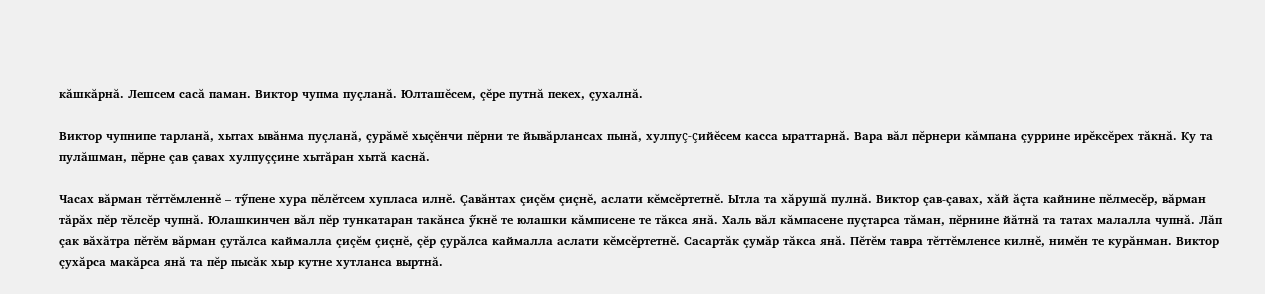кăшкăрнă. Лешсем сасă паман. Виктор чупма пуçланă. Юлташĕсем, çĕре путнă пекех, çухалнă.

Виктор чупнипе тарланă, хытах ывăнма пуçланă, çурăмĕ хыçĕнчи пĕрни те йывăрлансах пынă, хулпуç-çийĕсем касса ыраттарнă. Вара вăл пĕрнери кăмпана çуррине ирĕксĕрех тăкнă. Ку та пулăшман, пĕрне çав çавах хулпуççине хытăран хытă каснă.

Часах вăрман тĕттĕмленнĕ – тӳпене хура пĕлĕтсем хупласа илнĕ. Çавăнтах çиçĕм çиçнĕ, аслати кĕмсĕртетнĕ. Ытла та хăрушă пулнă. Виктор çав-çавах, хăй ăçта кайнине пĕлмесĕр, вăрман тăрăх пĕр тĕлсĕр чупнă. Юлашкинчен вăл пĕр тункатаран такăнса ӳкнĕ те юлашки кăмписене те тăкса янă. Халь вăл кăмпасене пуçтарса тăман, пĕрнине йăтнă та татах малалла чупнă. Лăп çак вăхăтра пĕтĕм вăрман çутăлса каймалла çиçĕм çиçнĕ, çĕр çурăлса каймалла аслати кĕмсĕртетнĕ. Сасартăк çумăр тăкса янă. Пĕтĕм тавра тĕттĕмленсе килнĕ, нимĕн те курăнман. Виктор çухăрса макăрса янă та пĕр пысăк хыр кутне хутланса выртнă.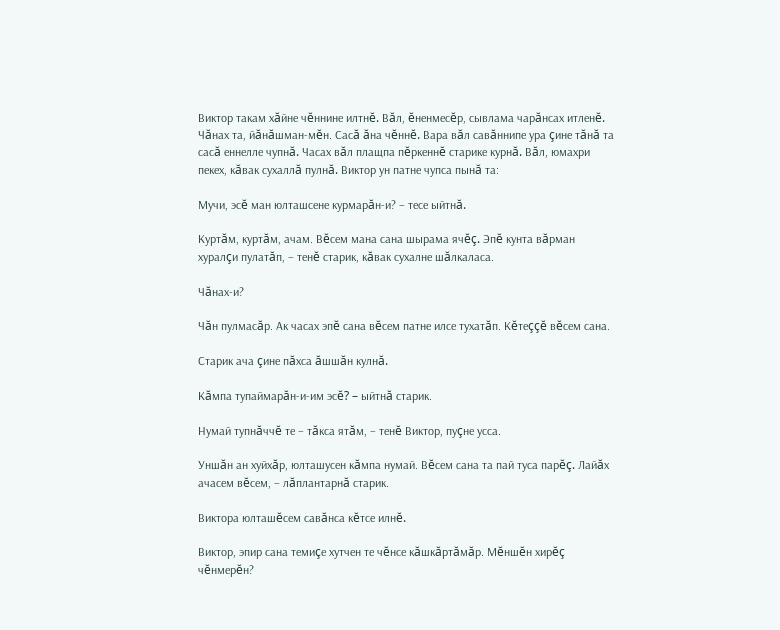Виктор такам хăйне чĕннине илтнĕ. Вăл, ĕненмесĕр, сывлама чарăнсах итленĕ. Чăнах та, йăнăшман-мĕн. Сасă ăна чĕннĕ. Вара вăл савăннипе ура çине тăнă та сасă еннелле чупнă. Часах вăл плащпа пĕркеннĕ старике курнă. Вăл, юмахри пекех, кăвак сухаллă пулнă. Виктор ун патне чупса пынă та:

Мучи, эсĕ ман юлташсене курмарăн-и? – тесе ыйтнă.

Куртăм, куртăм, ачам. Вĕсем мана сана шырама ячĕç. Эпĕ кунта вăрман хуралçи пулатăп, – тенĕ старик, кăвак сухалне шăлкаласа.

Чăнах-и?

Чăн пулмасăр. Ак часах эпĕ сана вĕсем патне илсе тухатăп. Кĕтеççĕ вĕсем сана.

Старик ача çине пăхса ăшшăн кулнă.

Кăмпа тупаймарăн-и-им эсĕ? – ыйтнă старик.

Нумай тупнăччĕ те – тăкса ятăм, – тенĕ Виктор, пуçне усса.

Уншăн ан хуйхăр, юлташусен кăмпа нумай. Вĕсем сана та пай туса парĕç. Лайăх ачасем вĕсем, – лăплантарнă старик.

Виктора юлташĕсем савăнса кĕтсе илнĕ.

Виктор, эпир сана темиçе хутчен те чĕнсе кăшкăртăмăр. Мĕншĕн хирĕç чĕнмерĕн?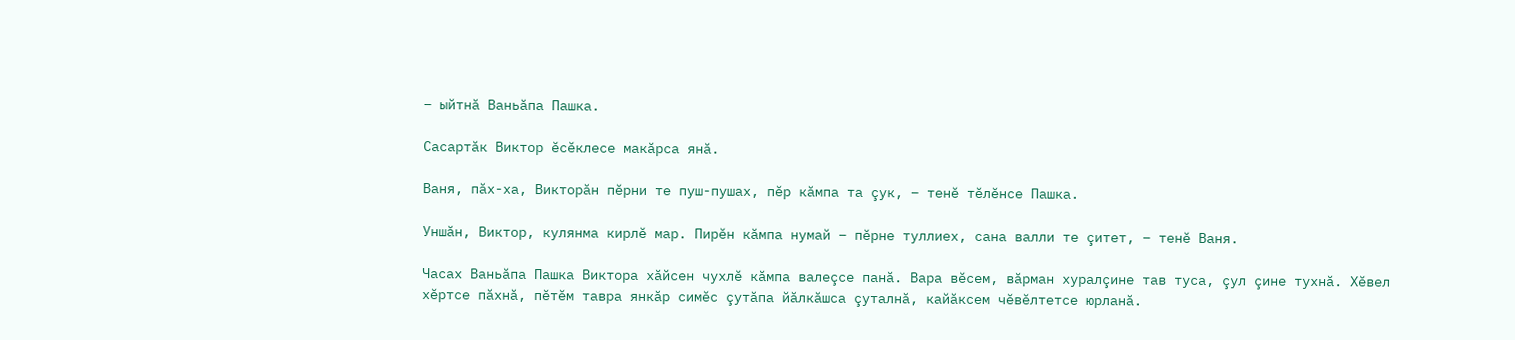– ыйтнă Ваньăпа Пашка.

Сасартăк Виктор ĕсĕклесе макăрса янă.

Ваня, пăх-ха, Викторăн пĕрни те пуш-пушах, пĕр кăмпа та çук, – тенĕ тĕлĕнсе Пашка.

Уншăн, Виктор, кулянма кирлĕ мар. Пирĕн кăмпа нумай – пĕрне туллиех, сана валли те çитет, – тенĕ Ваня.

Часах Ваньăпа Пашка Виктора хăйсен чухлĕ кăмпа валеçсе панă. Вара вĕсем, вăрман хуралçине тав туса, çул çине тухнă. Хĕвел хĕртсе пăхнă, пĕтĕм тавра янкăр симĕс çутăпа йăлкăшса çуталнă, кайăксем чĕвĕлтетсе юрланă.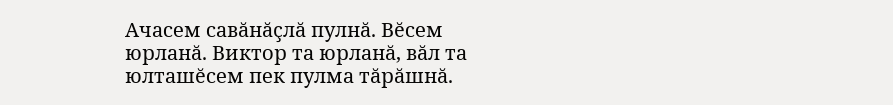Ачасем савăнăçлă пулнă. Вĕсем юрланă. Виктор та юрланă, вăл та юлташĕсем пек пулма тăрăшнă.